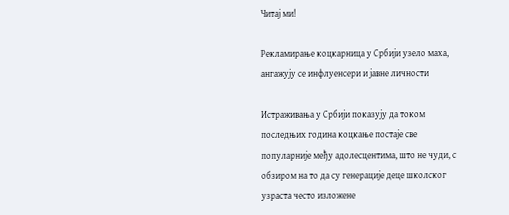Читај ми!

Рекламирање коцкарница у Србији узело маха, ангажују се инфлуенсери и јавне личности

Истраживања у Србији показују да током последњих година коцкање постаје све популарније међу адолесцентима, што не чуди, с обзиром на то да су генерације деце школског узраста често изложене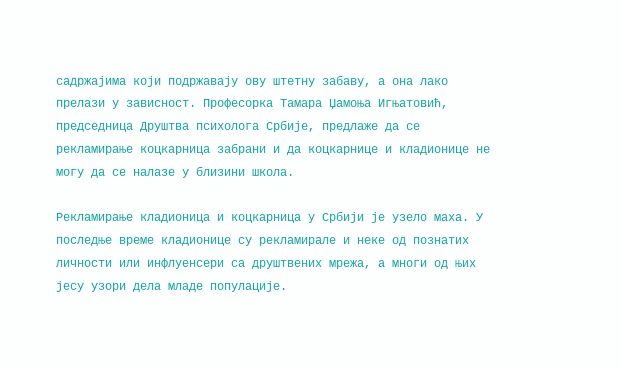садржајима који подржавају ову штетну забаву, а она лако прелази у зависност. Професорка Тамара Џамоња Игњатовић, председница Друштва психолога Србије, предлаже да се рекламирање коцкарница забрани и да коцкарнице и кладионице не могу да се налазе у близини школа.

Рекламирање кладионица и коцкарница у Србији је узело маха. У последње време кладионице су рекламирале и неке од познатих личности или инфлуенсери са друштвених мрежа, а многи од њих јесу узори дела младе популације.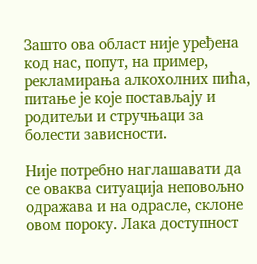Зашто ова област није уређена код нас, попут, на пример, рекламирања алкохолних пића, питање је које постављају и родитељи и стручњаци за болести зависности.

Није потребно наглашавати да се оваква ситуација неповољно одражава и на одрасле, склоне овом пороку. Лака доступност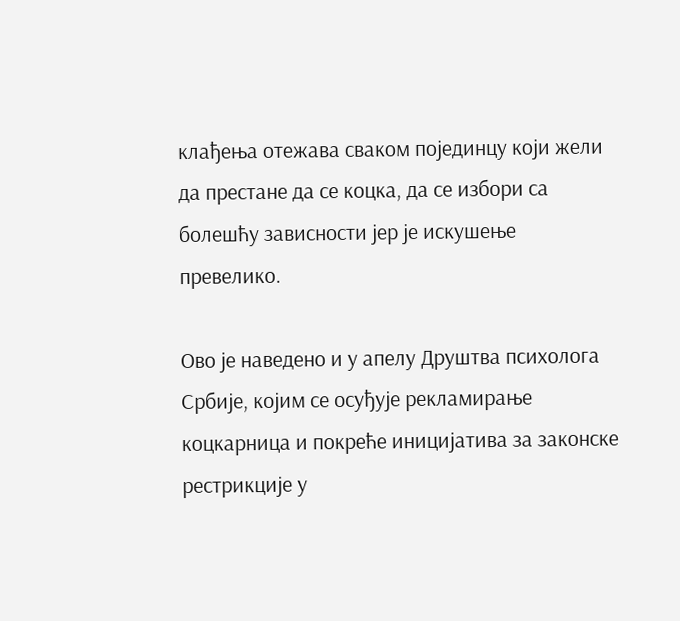клађења отежава сваком појединцу који жели да престане да се коцка, да се избори са болешћу зависности јер је искушење превелико.

Ово је наведено и у апелу Друштва психолога Србије, којим се осуђује рекламирање коцкарница и покреће иницијатива за законске рестрикције у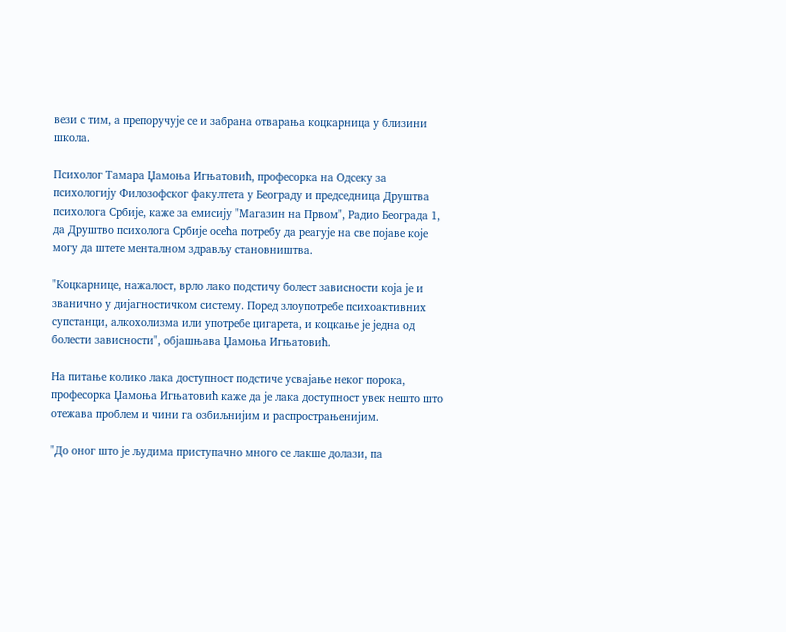вези с тим, а препоручује се и забрана отварања коцкарница у близини школа.

Психолог Тамара Џамоња Игњатовић, професорка на Одсеку за психологију Филозофског факултета у Београду и председница Друштва психолога Србије, каже за емисију "Магазин на Првом", Радио Београда 1, да Друштво психолога Србије осећа потребу да реагује на све појаве које могу да штете менталном здрављу становништва.

"Коцкарнице, нажалост, врло лако подстичу болест зависности која је и званично у дијагностичком систему. Поред злоупотребе психоактивних супстанци, алкохолизма или употребе цигарета, и коцкање је једна од болести зависности", објашњава Џамоња Игњатовић.

На питање колико лака доступност подстиче усвајање неког порока, професорка Џамоња Игњатовић каже да је лака доступност увек нешто што отежава проблем и чини га озбиљнијим и распрострањенијим.

"До оног што је људима приступачно много се лакше долази, па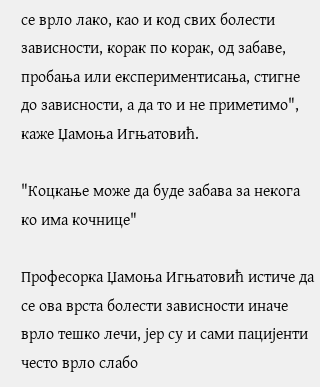се врло лако, као и код свих болести зависности, корак по корак, од забаве, пробања или експериментисања, стигне до зависности, а да то и не приметимо", каже Џамоња Игњатовић.

"Коцкање може да буде забава за некога ко има кочнице"

Професорка Џамоња Игњатовић истиче да се ова врста болести зависности иначе врло тешко лечи, јер су и сами пацијенти често врло слабо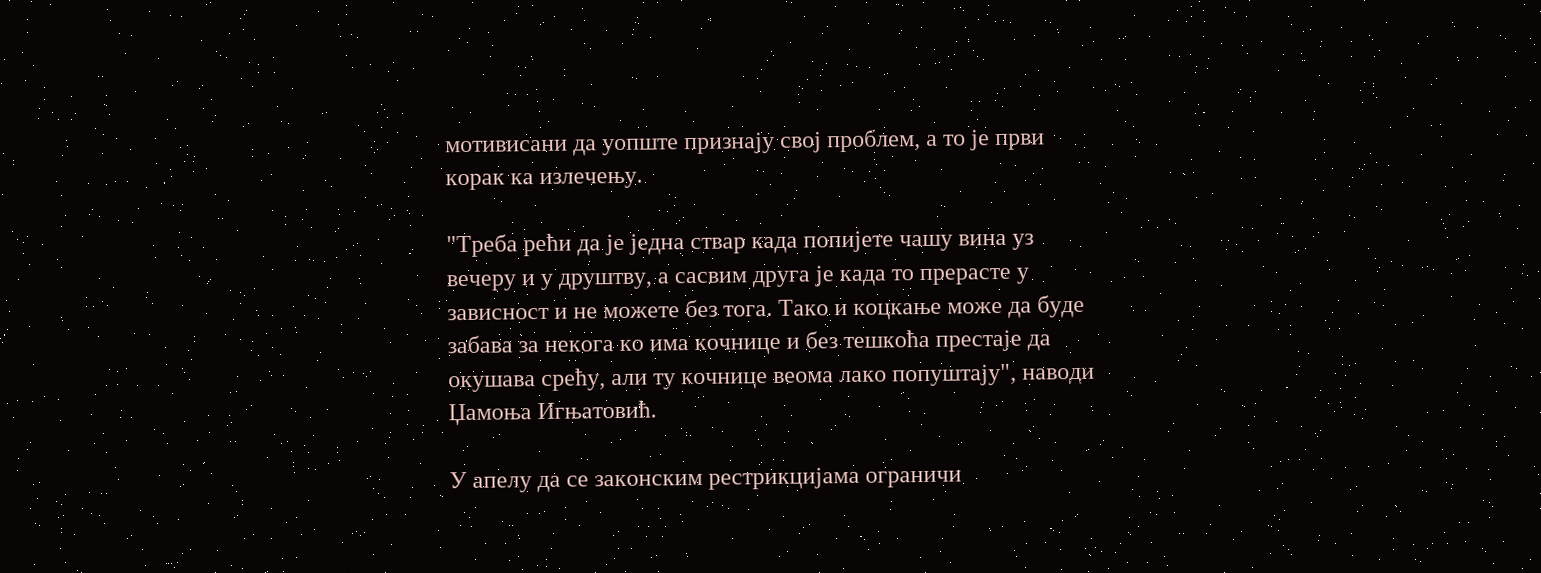мотивисани да уопште признају свој проблем, а то је први корак ка излечењу.

"Треба рећи да је једна ствар када попијете чашу вина уз вечеру и у друштву, а сасвим друга је када то прерасте у зависност и не можете без тога. Тако и коцкање може да буде забава за некога ко има кочнице и без тешкоћа престаје да окушава срећу, али ту кочнице веома лако попуштају", наводи Џамоња Игњатовић.

У апелу да се законским рестрикцијама ограничи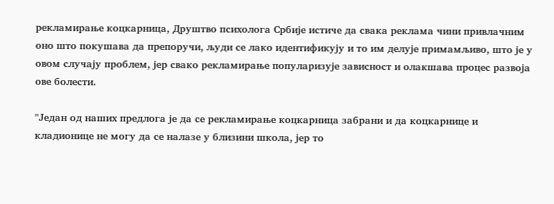рекламирање коцкарница, Друштво психолога Србије истиче да свака реклама чини привлачним оно што покушава да препоручи, људи се лако идентификују и то им делује примамљиво, што је у овом случају проблем, јер свако рекламирање популаризује зависност и олакшава процес развоја ове болести.

"Један од наших предлога је да се рекламирање коцкарница забрани и да коцкарнице и кладионице не могу да се налазе у близини школа, јер то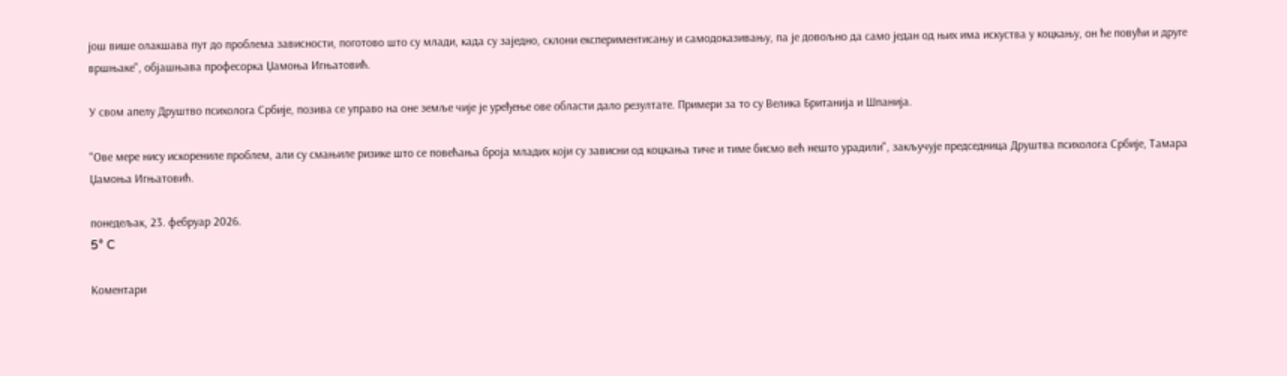још више олакшава пут до проблема зависности, поготово што су млади, када су заједно, склони експериментисању и самодоказивању, па је довољно да само један од њих има искуства у коцкању, он ће повући и друге вршњаке", објашњава професорка Џамоња Игњатовић.

У свом апелу Друштво психолога Србије, позива се управо на оне земље чије је уређење ове области дало резултате. Примери за то су Велика Британија и Шпанија.

"Ове мере нису искорениле проблем, али су смањиле ризике што се повећања броја младих који су зависни од коцкања тиче и тиме бисмо већ нешто урадили", закључује председница Друштва психолога Србије, Тамара Џамоња Игњатовић.

понедељак, 23. фебруар 2026.
5° C

Коментари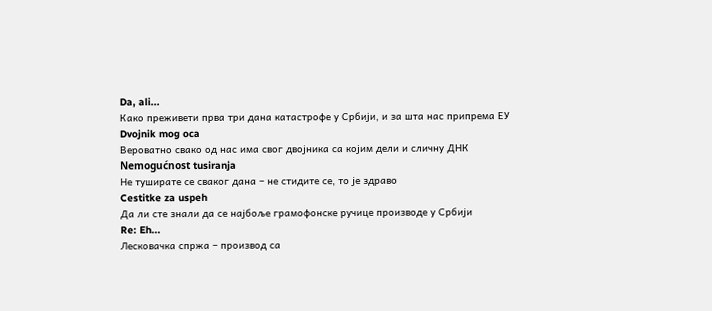Da, ali...
Како преживети прва три дана катастрофе у Србији, и за шта нас припрема ЕУ
Dvojnik mog oca
Вероватно свако од нас има свог двојника са којим дели и сличну ДНК
Nemogućnost tusiranja
Не туширате се сваког дана – не стидите се, то је здраво
Cestitke za uspeh
Да ли сте знали да се најбоље грамофонске ручице производе у Србији
Re: Eh...
Лесковачка спржа – производ са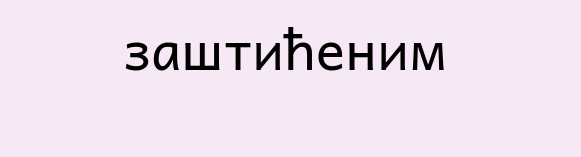заштићеним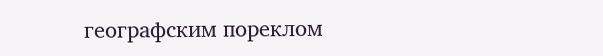географским пореклом